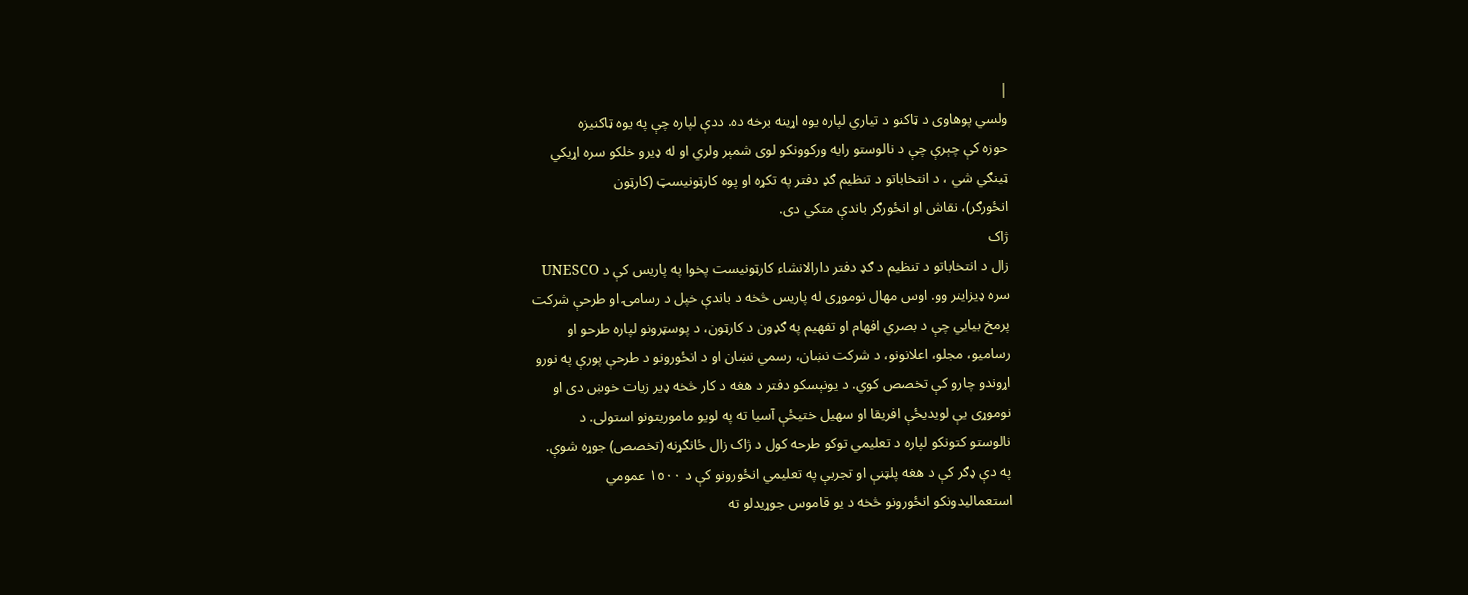|
ولسي پوهاوى د ټاکنو د تياري لپاره يوه اړينه برخه ده. ددې لپاره چې په يوه ټاکنيزه
حوزه کې چېرې چې د نالوستو رايه ورکوونکو لوى شمېر ولري او له ډيرو خلکو سره اړيکي
ټينګي شي ، د انتخاباتو د تنظيم ګډ دفتر په تکړه او پوه کارټونيسټ (کارټون
انځورګر)، نقاش او انځورګر باندې متکي دى.
ژاک
زال د انتخاباتو د تنظيم د ګډ دفتر دارالانشاء کارټونيست پخوا په پاريس کې د UNESCO
سره ډيزاينر وو. اوس مهال نوموړى له پاريس څخه د باندې خپل د رسامۍ او طرحې شرکت
پرمخ بيايي چې د بصري افهام او تفهيم په ګډون د کارټون، د پوسټرونو لپاره طرحو او
رساميو، مجلو، اعلانونو، د شرکت نښان، رسمي نښان او د انځورونو د طرحې پورې په نورو
اړوندو چارو کې تخصص کوي. د يونېسکو دفتر د هغه د کار څخه ډير زيات خوښ دى او
نوموړى يې لويديځې افريقا او سهيل ختيځې آسيا ته په لويو ماموريتونو استولى. د
نالوستو کتونکو لپاره د تعليمي توکو طرحه کول د ژاک زال ځانګړنه (تخصص) جوړه شوې.
په دې ډګر کې د هغه پلټنې او تجربې په تعليمي انځورونو کې د ١٥٠٠ عمومي
استعماليدونکو انځورونو څخه د يو قاموس جوړيدلو ته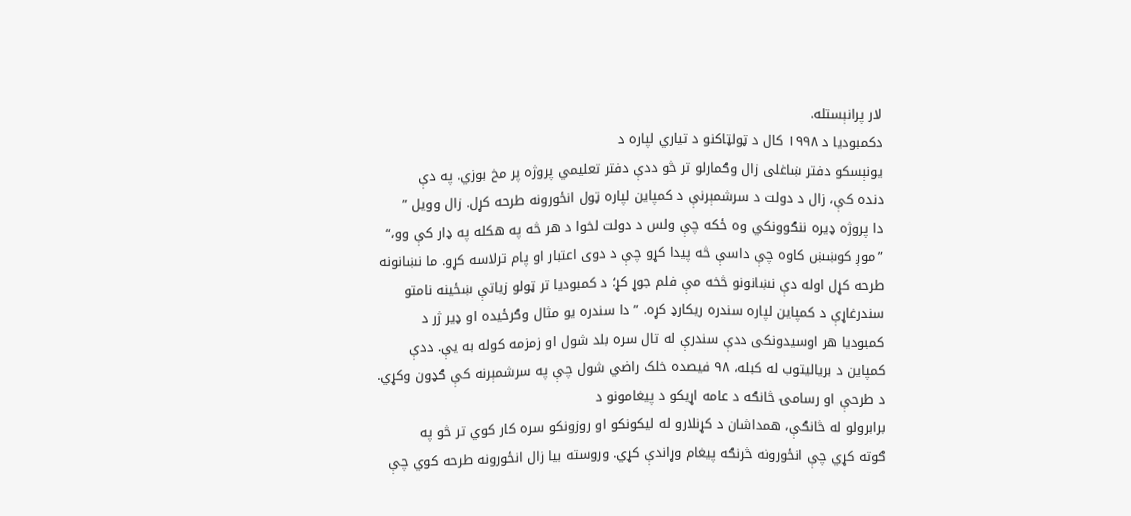لار پرانېستله.
دکمبوديا د ١٩٩٨ کال د ټولټاکنو د تياري لپاره د
يونېسکو دفتر ښاغلى زال وګمارلو تر څو ددې دفتر تعليمي پروژه پر مخ بوزي. په دې
دنده کې، زال د دولت د سرشمېرنې د کمپاين لپاره ټول انځورونه طرحه کړل. زال وويل ”
دا پروژه ډيره ننګوونکي وه ځکه چې ولس د دولت لخوا د هر څه په هکله په ډار کې وو،“
”موږ کوښښ کاوه چې داسې څه پيدا کړو چې د دوى اعتبار او پام ترلاسه کړو. ما نښانونه
طرحه کړل اوله دې نښانونو څخه مې فلم جوړ کړ؛ د کمبوديا تر ټولو زياتې ښځينه نامتو
سندرغاړې د کمپاين لپاره سندره ريکارډ کړه. ” دا سندره يو مثال وګرځيده او ډير ژر د
کمبوديا هر اوسيدونکى ددې سندرې له تال سره بلد شول او زمزمه کوله به يې. ددې
کمپاين د برياليتوب له کبله، ٩٨ فيصده خلک راضي شول چې په سرشمېرنه کې ګډون وکړي.
د طرحې او رسامۍ څانګه د عامه اړيکو د پيغامونو د
برابرولو له څانګې، همداشان د کړنلارو له ليکونکو او روزونکو سره کار کوي تر څو په
ګوته کړي چې انځورونه څرنګه پيغام وړاندې کړي. وروسته بيا زال انځورونه طرحه کوي چې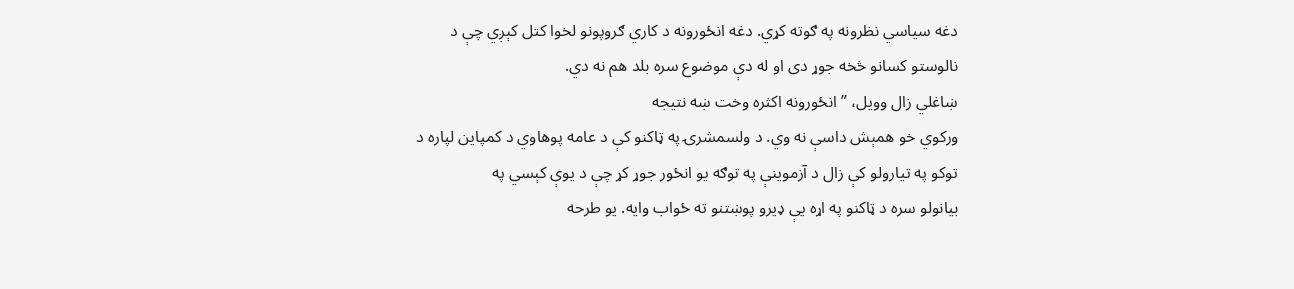دغه سياسي نظرونه په ګوته کړي. دغه انځورونه د کاري ګروپونو لخوا کتل کېږي چې د
نالوستو کسانو څخه جوړ دى او له دې موضوع سره بلد هم نه دي.
ښاغلي زال وويل، ” انځورونه اکثره وخت ښه نتيجه
ورکوي خو همېش داسې نه وي. د ولسمشرۍ په ټاکنو کې د عامه پوهاوي د کمپاين لپاره د
توکو په تيارولو کې زال د آزموينې په توګه يو انځور جوړ کړ چې د يوې کېسي په
بيانولو سره د ټاکنو په اړه يې ډيرو پوښتنو ته ځواب وايه. يو طرحه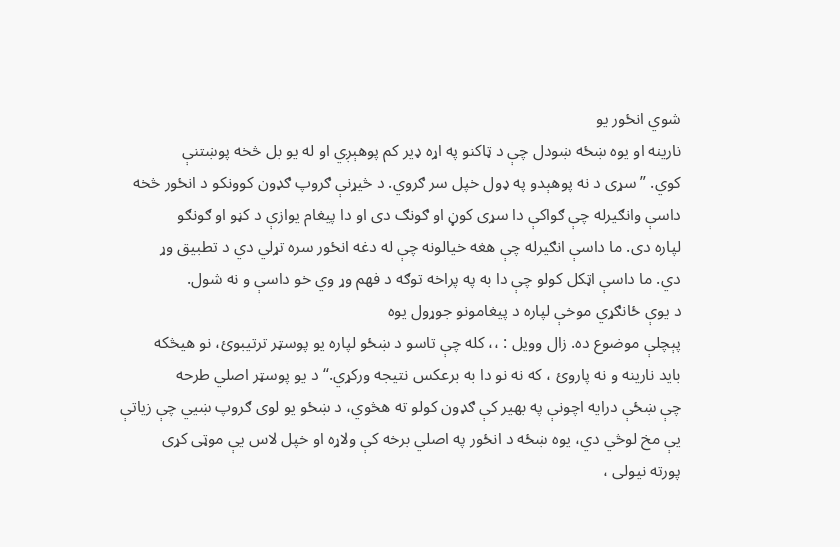شوي انځور يو
نارينه او يوه ښځه ښودل چې د ټاکنو په اړه ډير کم پوهېږي او له يو بل څخه پوښتنې
کوي. ” سړى د نه پوهېدو په ډول خپل سر ګروي. د څيړنې ګروپ ګډون کوونکو د انځور څخه
داسې وانګيرله چې ګواکې دا سړى کوڼ او ګونګ دى او دا پيغام يوازې د کڼو او ګونګو
لپاره دى. ما داسې انګيرله چې هغه خيالونه چې له دغه انځور سره تړلي دي د تطبيق وړ
دي. ما داسې اټکل کولو چې دا به په پراخه توګه د فهم وړ وي خو داسې و نه شول.
د يوې ځانګړي موخې لپاره د پيغامونو جوړول يوه
پېچلې موضوع ده. زال وويل : ،، کله چې تاسو د ښځو لپاره يو پوسټر ترتيبوئ، نو هيڅکه
بايد نارينه و نه پاروئ ، که نه نو دا به برعکس نتيجه ورکړي.“ د يو پوسټر اصلي طرحه
چې ښځې درايه اچونې په بهير کې ګډون کولو ته هڅوي، د ښځو يو لوى ګروپ ښيي چې زياتې
يې مخ لوڅي دي، يوه ښځه د انځور په اصلي برخه کې ولاړه او خپل لاس يې موټى کړى
پورته نيولى ،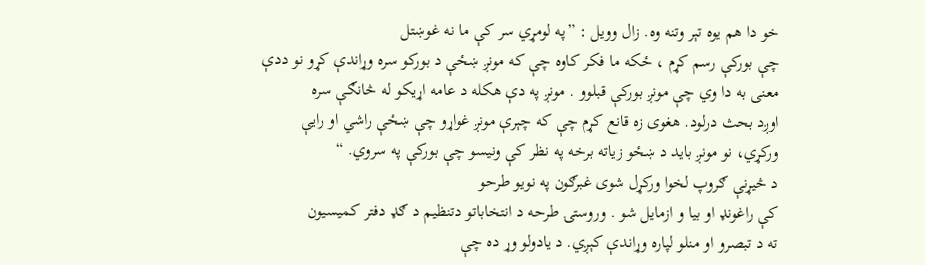خو دا هم يوه تېر وتنه وه. زال وويل : ”په لومړي سر کې ما نه غوښتل
چې بورکې رسم کړم ، ځکه ما فکر کاوه چې که مونږ ښځې د بورکو سره وړاندې کړو نو ددې
معنى به دا وي چې مونږ بورکې قبلوو . مونږ په دې هکله د عامه اړيکو له څانګې سره
اوږد بحث درلود. هغوى زه قانع کړم چې که چېرې مونږ غواړو چې ښځې راشي او رايې
ورکړي، نو مونږ بايد د ښځو زياته برخه په نظر کې ونيسو چې بورکې په سروي. “
د څيړنې ګروپ لخوا ورکړل شوى غبرګون په نويو طرحو
کې راغونډ او بيا و ازمايل شو . وروستۍ طرحه د انتخاباتو دتنظيم د ګډ دفتر کميسيون
ته د تبصرو او منلو لپاره وړاندې کېږي. د يادولو وړ ده چې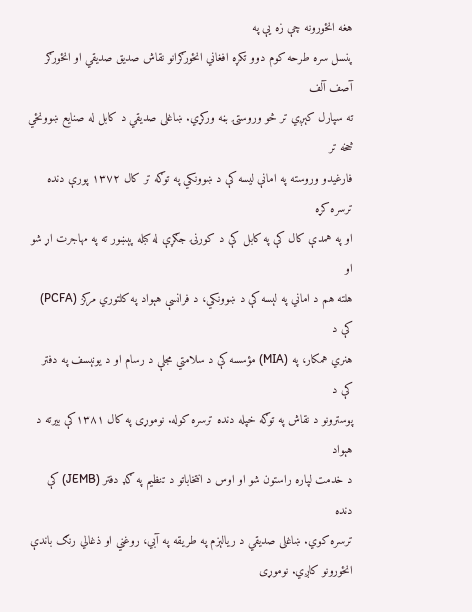هغه انځورونه چې زه يې په
پنسل سره طرحه کوم دوو تکړه افغاني انځورګرانو نقاش صديق صديقي او انځورګر آصف آلف
ته سپارل کېږي تر څو وروستۍ بڼه ورکړي. ښاغلى صديقي د کابل له صنايع ښوونځي څخه تر
فارغيدو وروسته په امانې ليسه کې د ښوونکي په توګه تر کال ١٣٧٢ پورې دنده ترسره کړه
او په همدې کال کې په کابل کې د کورنۍ جګړې له کبله پېښور ته په مهاجرت اړ شو او
هلته هم د اماني په لېسه کې د ښوونکي، د فرانسې هېواد په کلتوري مرکز (PCFA) کې د
هنري همکار، په (MIA) مؤسسه کې د سلامتي مجلې د رسام او د يونېسف په دفتر کې د
پوسترونو د نقاش په توګه خپله دنده ترسره کوله. نوموړى په کال ١٣٨١کې بيرته د هېواد
د خدمت لپاره راستون شو او اوس د انتخاباتو د تنظيم په ګډ دفتر (JEMB) کې دنده
ترسره کوي. ښاغلى صديقي د ريالېزم په طريقه په آبي، روغني او ذغالي رنګ باندې
انځورونو کاږي. نوموړى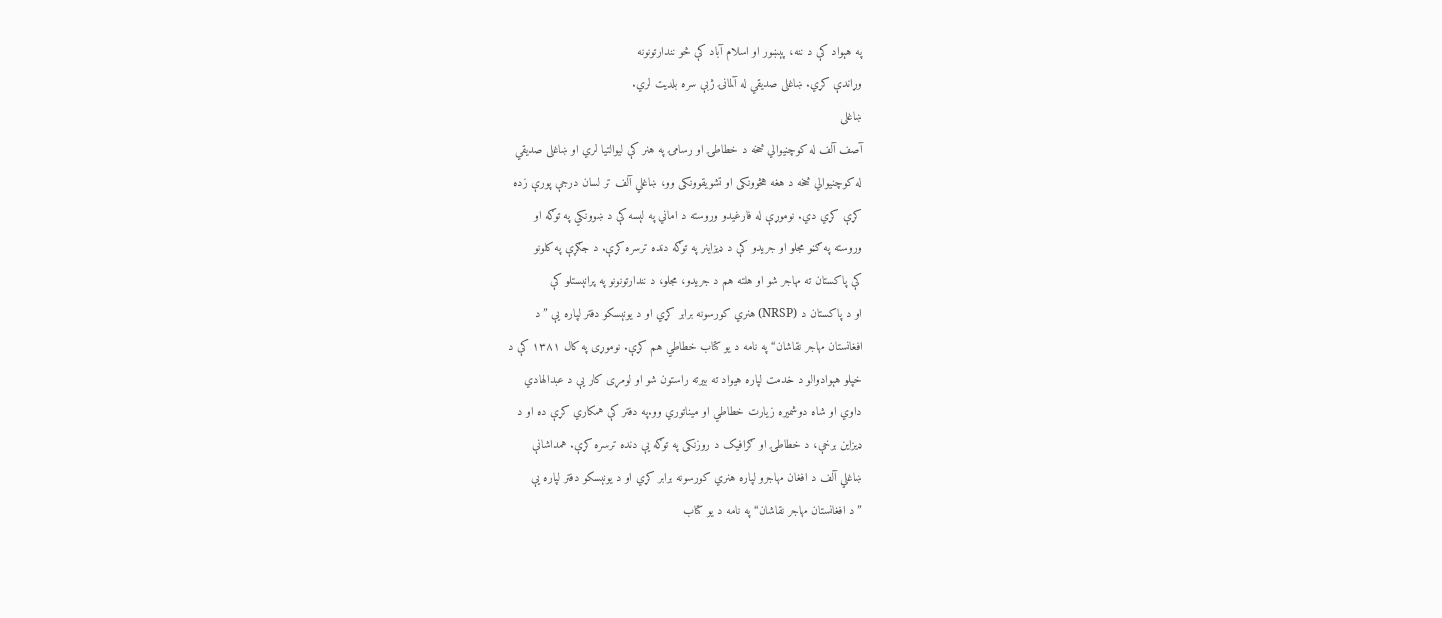په هېواد کې د ننه، پېښور او اسلام آباد کې څو نندارتونونه
وړاندې کړي. ښاغلى صديقي له آلمانۍ ژبې سره بلديت لري.
ښاغلى
آصف آلف له کوچنيوالي څخه د خطاطۍ او رسامۍ په هنر کې ليوالتيا لري او ښاغلى صديقي
له کوچنيوالي څخه د هغه هڅوونکى او تشويقوونکى وو، ښاغلي آلف تر لسان درجې پورې زده
کړې کړي دي. نوموړې له فارغيدو وروسته د اماني په لېسه کې د ښوونکي په توګه او
وروسته په ګڼو مجلو او جريدو کې د ډيزاينر په توګه دنده ترسره کړې. د جګړې په کلونو
کې پاکستان ته مهاجر شو او هلته هم د جريدو، مجلو، د نندارتونونو په پرانېستلو کې
او د پاکستان د (NRSP) هنري کورسونه برابر کړي او د يونېسکو دفتر لپاره يې ”د
افغانستان مهاجر نقاشان“ په نامه د يو کتاب خطاطي هم کړې. نوموړى په کال ١٣٨١ کې د
خپلو هېوادوالو د خدمت لپاره هيواد ته بيرته راستون شو او لومړى کار يې د عبدالهادي
داوي او شاه دوشميره زيارت خطاطي او ميناتوري وو.په دفتر کې همکاري کړې ده او د
ډيزاين برخې، د خطاطۍ او ګرافيک د روزنکى په توګه يې دنده ترسره کړې. همداشانې
ښاغلي آلف د افغان مهاجرو لپاره هنري کورسونه برابر کړي او د يونېسکو دفتر لپاره يې
”د افغانستان مهاجر نقاشان“ په نامه د يو کتاب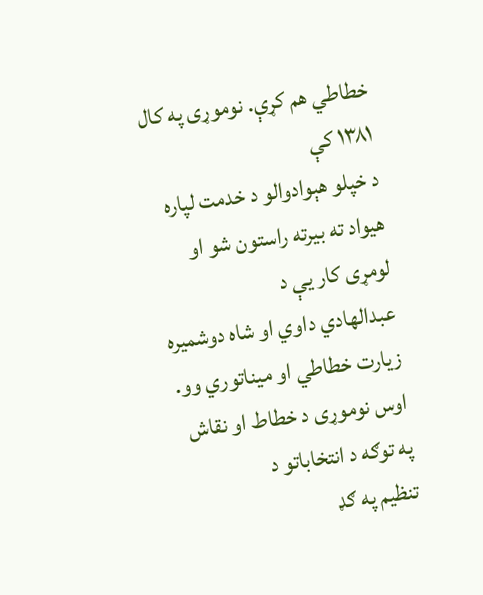خطاطي هم کړې. نوموړى په کال ١٣٨١ کې
د خپلو هېوادوالو د خدمت لپاره هيواد ته بيرته راستون شو او لومړى کار يې د
عبدالهادي داوي او شاه دوشميره زيارت خطاطي او ميناتوري وو.
اوس نوموړى د خطاط او نقاش په توګه د انتخاباتو د
تنظيم په ګډ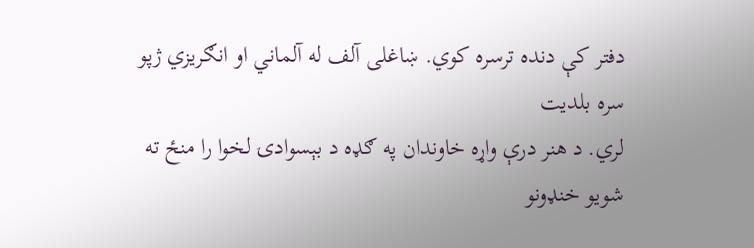دفتر کې دنده ترسره کوي. ښاغلى آلف له آلماني او انګريزي ژپو سره بلديت
لري. د هنر درې واړه خاوندان په ګډه د بېسوادۍ لخوا را منځ ته شويو خنډونو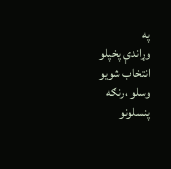په
وړاندې پخپلو انتخاب شويو وسلو ،رنګه پنسلونو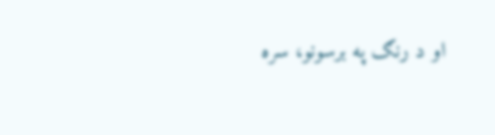او د رنګ په برسونو، سره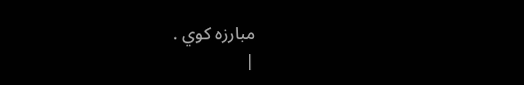مبارزه کوي .
|